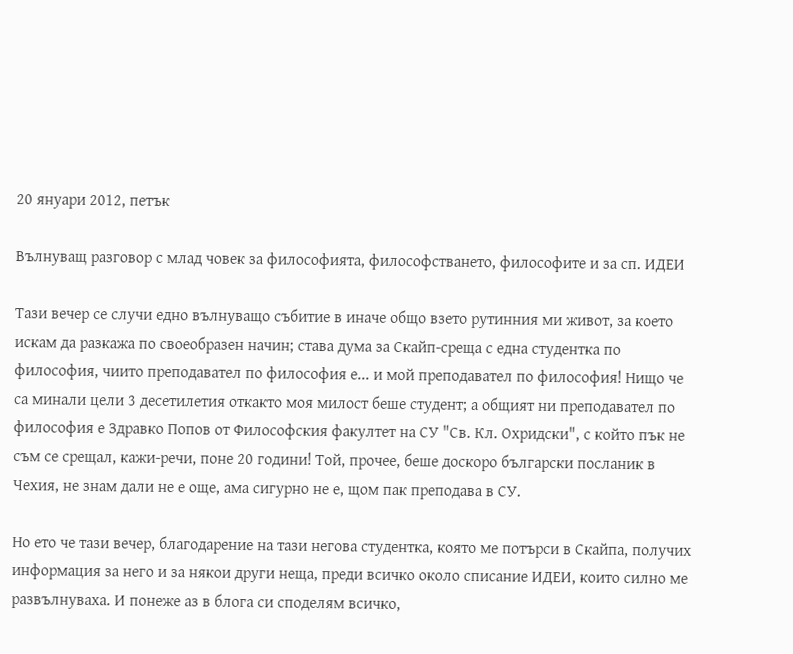20 януари 2012, петък

Вълнуващ разговор с млад човек за философията, философстването, философите и за сп. ИДЕИ

Тази вечер се случи едно вълнуващо събитие в иначе общо взето рутинния ми живот, за което искам да разкажа по своеобразен начин; става дума за Скайп-среща с една студентка по философия, чиито преподавател по философия е... и мой преподавател по философия! Нищо че са минали цели 3 десетилетия откакто моя милост беше студент; а общият ни преподавател по философия е Здравко Попов от Философския факултет на СУ "Св. Кл. Охридски", с който пък не съм се срещал, кажи-речи, поне 20 години! Той, прочее, беше доскоро български посланик в Чехия, не знам дали не е още, ама сигурно не е, щом пак преподава в СУ.

Но ето че тази вечер, благодарение на тази негова студентка, която ме потърси в Скайпа, получих информация за него и за някои други неща, преди всичко около списание ИДЕИ, които силно ме развълнуваха. И понеже аз в блога си споделям всичко,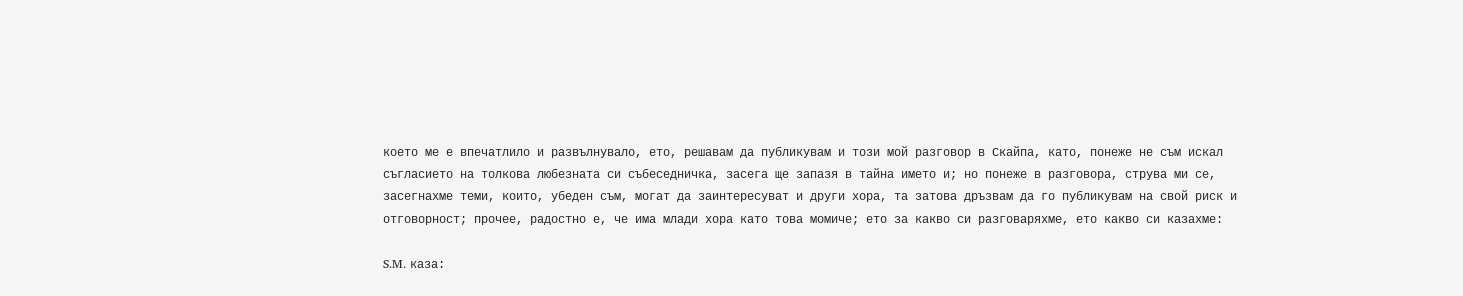което ме е впечатлило и развълнувало, ето, решавам да публикувам и този мой разговор в Скайпа, като, понеже не съм искал съгласието на толкова любезната си събеседничка, засега ще запазя в тайна името и; но понеже в разговора, струва ми се, засегнахме теми, които, убеден съм, могат да заинтересуват и други хора, та затова дръзвам да го публикувам на свой риск и отговорност; прочее, радостно е, че има млади хора като това момиче; ето за какво си разговаряхме, ето какво си казахме:

S.M. каза: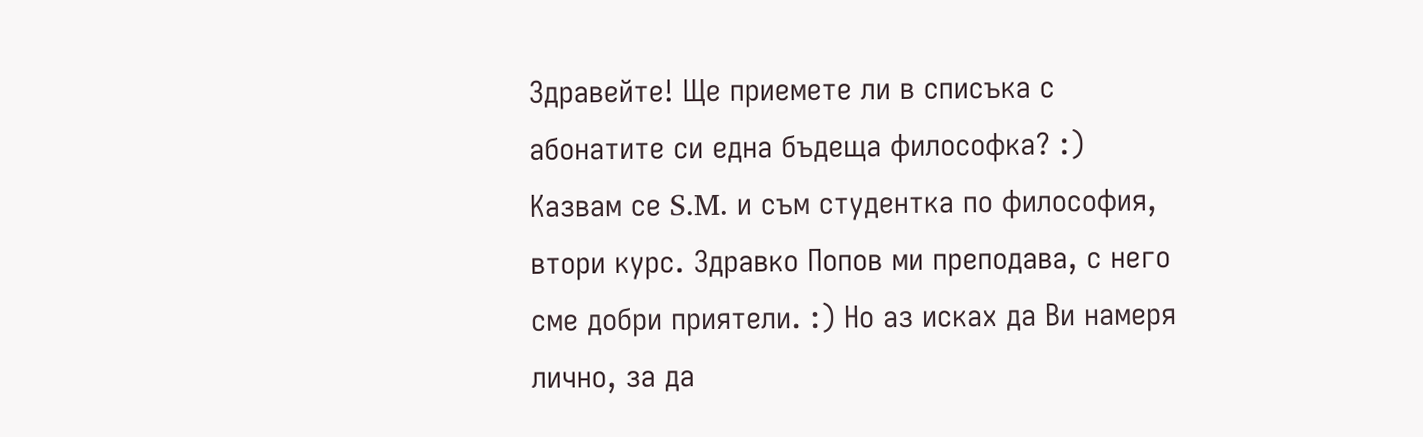Здравейте! Ще приемете ли в списъка с абонатите си една бъдеща философка? :) Казвам се S.M. и съм студентка по философия, втори курс. Здравко Попов ми преподава, с него сме добри приятели. :) Но аз исках да Ви намеря лично, за да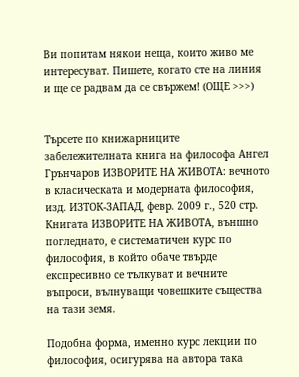Ви попитам някои неща, които живо ме интересуват. Пишете, когато сте на линия и ще се радвам да се свържем! (ОЩЕ >>>)


Търсете по книжарниците забележителната книга на философа Ангел Грънчаров ИЗВОРИТЕ НА ЖИВОТА: вечното в класическата и модерната философия, изд. ИЗТОК-ЗАПАД, февр. 2009 г., 520 стр. Книгата ИЗВОРИТЕ НА ЖИВОТА, външно погледнато, е систематичен курс по философия, в който обаче твърде експресивно се тълкуват и вечните въпроси, вълнуващи човешките същества на тази земя.

Подобна форма, именно курс лекции по философия, осигурява на автора така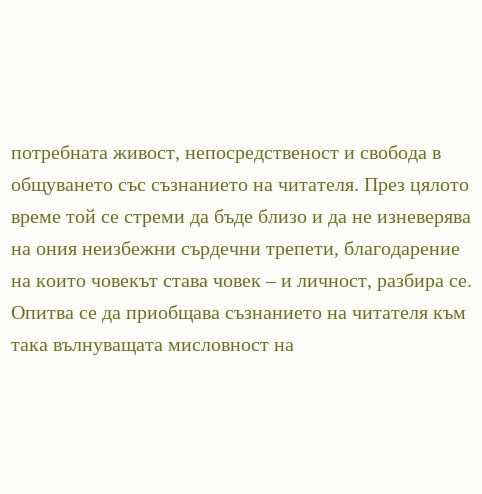потребната живост, непосредственост и свобода в общуването със съзнанието на читателя. През цялото време той се стреми да бъде близо и да не изневерява на ония неизбежни сърдечни трепети, благодарение на които човекът става човек – и личност, разбира се. Опитва се да приобщава съзнанието на читателя към така вълнуващата мисловност на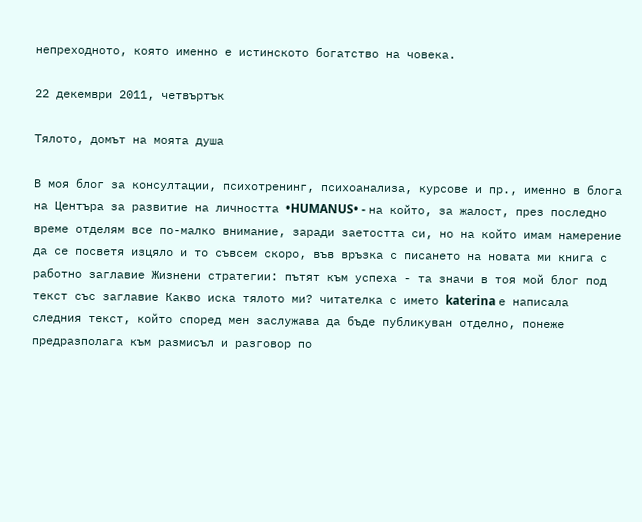непреходното, която именно е истинското богатство на човека.

22 декември 2011, четвъртък

Тялото, домът на моята душа

В моя блог за консултации, психотренинг, психоанализа, курсове и пр., именно в блога на Центъра за развитие на личността •HUMANUS• - на който, за жалост, през последно време отделям все по-малко внимание, заради заетостта си, но на който имам намерение да се посветя изцяло и то съвсем скоро, във връзка с писането на новата ми книга с работно заглавие Жизнени стратегии: пътят към успеха - та значи в тоя мой блог под текст със заглавие Какво иска тялото ми? читателка с името katerina е написала следния текст, който според мен заслужава да бъде публикуван отделно, понеже предразполага към размисъл и разговор по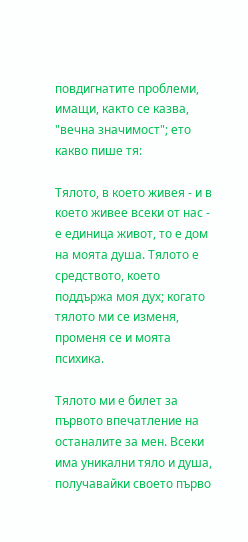повдигнатите проблеми, имащи, както се казва, "вечна значимост"; ето какво пише тя:

Тялото, в което живея - и в което живее всеки от нас - е единица живот, то е дом на моята душа. Тялото е средството, което поддържа моя дух; когато тялото ми се изменя, променя се и моята психика.

Тялото ми е билет за първото впечатление на останалите за мен. Всеки има уникални тяло и душа, получавайки своето първо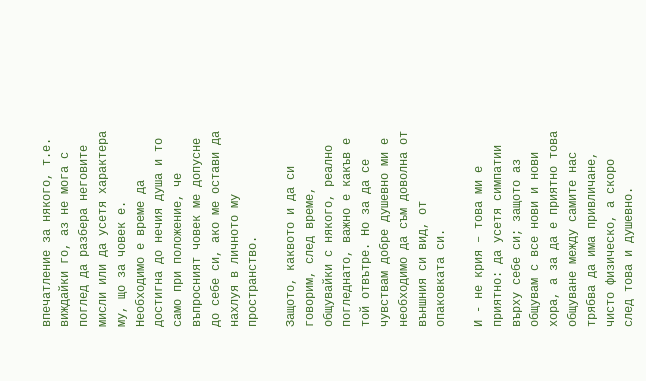впечатление за някого, т.е. виждайки го, аз не мога с поглед да разбера неговите мисли или да усетя характера му, що за човек е. Необходимо е време да достигна до нечия душа и то само при положение, че въпросният човек ме допусне до себе си, ако ме остави да нахлуя в личното му пространство.

Защото, каквото и да си говорим, след време, общувайки с някого, реално погледнато, важно е какъв е той отвътре. Но за да се чувствам добре душевно ми е необходимо да съм доволна от външния си вид, от опаковката си.

И - не крия – това ми е приятно: да усетя симпатии върху себе си; защото аз общувам с все нови и нови хора, а за да е приятно това общуване между самите нас трябва да има привличане, чисто физическо, а скоро след това и душевно.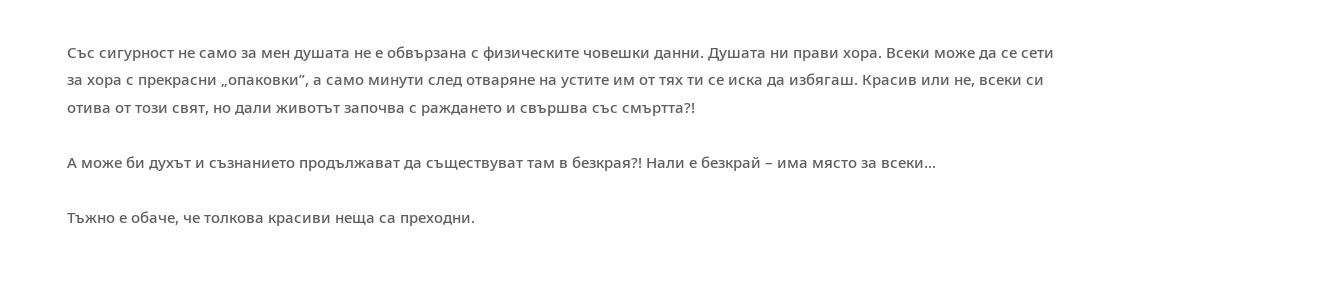Със сигурност не само за мен душата не е обвързана с физическите човешки данни. Душата ни прави хора. Всеки може да се сети за хора с прекрасни „опаковки”, а само минути след отваряне на устите им от тях ти се иска да избягаш. Красив или не, всеки си отива от този свят, но дали животът започва с раждането и свършва със смъртта?!

А може би духът и съзнанието продължават да съществуват там в безкрая?! Нали е безкрай – има място за всеки...

Тъжно е обаче, че толкова красиви неща са преходни.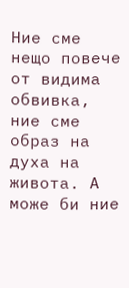Ние сме нещо повече от видима обвивка, ние сме образ на духа на живота. А може би ние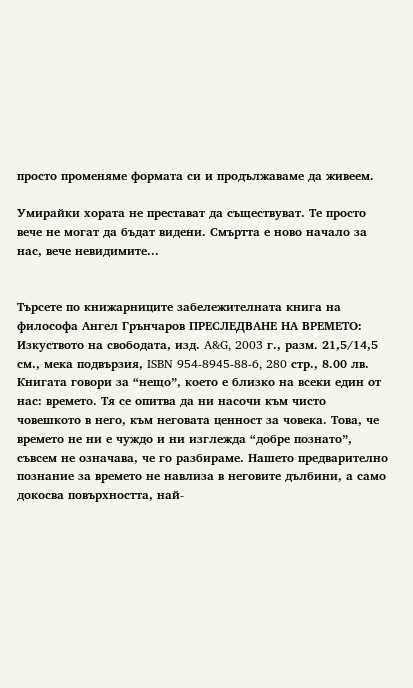просто променяме формата си и продължаваме да живеем.

Умирайки хората не престават да съществуват. Те просто вече не могат да бъдат видени. Смъртта е ново начало за нас, вече невидимите...


Търсете по книжарниците забележителната книга на философа Ангел Грънчаров ПРЕСЛЕДВАНЕ НА ВРЕМЕТО: Изкуството на свободата, изд. A&G, 2003 г., разм. 21,5/14,5 см., мека подвързия, ISBN 954-8945-88-6, 280 стр., 8.00 лв. Книгата говори за “нещо”, което е близко на всеки един от нас: времето. Тя се опитва да ни насочи към чисто човешкото в него, към неговата ценност за човека. Това, че времето не ни е чуждо и ни изглежда “добре познато”, съвсем не означава, че го разбираме. Нашето предварително познание за времето не навлиза в неговите дълбини, а само докосва повърхността, най-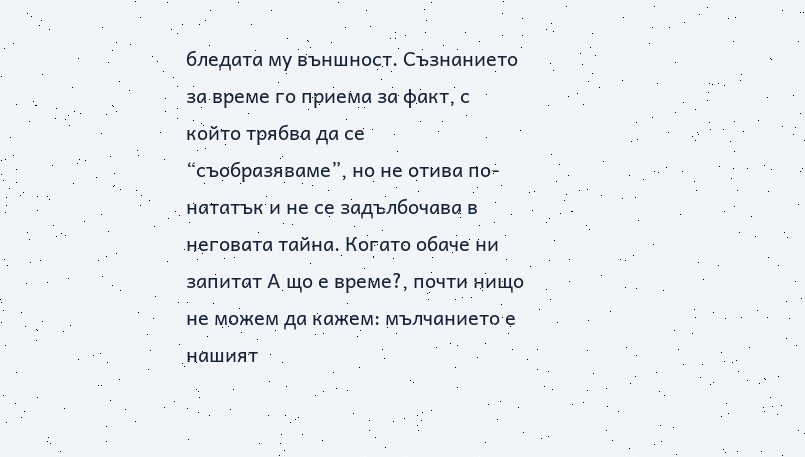бледата му външност. Съзнанието за време го приема за факт, с който трябва да се “съобразяваме”, но не отива по-нататък и не се задълбочава в неговата тайна. Когато обаче ни запитат А що е време?, почти нищо не можем да кажем: мълчанието е нашият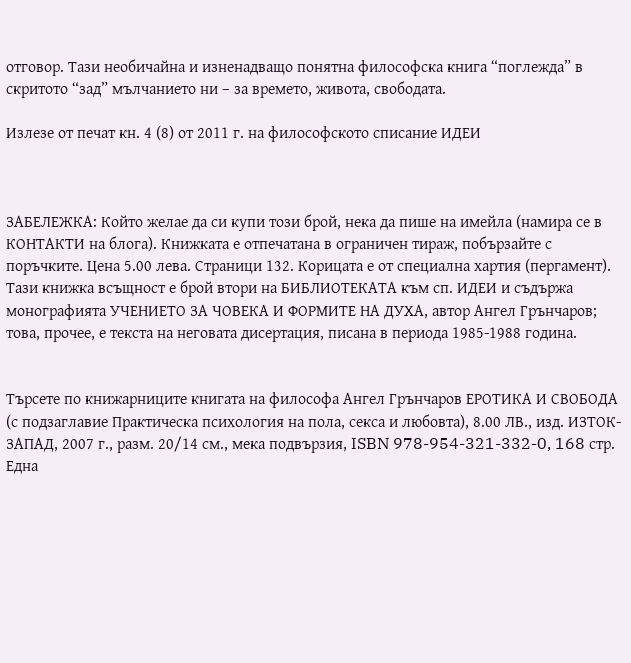отговор. Тази необичайна и изненадващо понятна философска книга “поглежда” в скритото “зад” мълчанието ни – за времето, живота, свободата.

Излезе от печат кн. 4 (8) от 2011 г. на философското списание ИДЕИ



ЗАБЕЛЕЖКА: Който желае да си купи този брой, нека да пише на имейла (намира се в КОНТАКТИ на блога). Книжката е отпечатана в ограничен тираж, побързайте с поръчките. Цена 5.00 лева. Страници 132. Корицата е от специална хартия (пергамент). Тази книжка всъщност е брой втори на БИБЛИОТЕКАТА към сп. ИДЕИ и съдържа монографията УЧЕНИЕТО ЗА ЧОВЕКА И ФОРМИТЕ НА ДУХА, автор Ангел Грънчаров; това, прочее, е текста на неговата дисертация, писана в периода 1985-1988 година.


Търсете по книжарниците книгата на философа Ангел Грънчаров ЕРОТИКА И СВОБОДА (с подзаглавие Практическа психология на пола, секса и любовта), 8.00 ЛВ., изд. ИЗТОК-ЗАПАД, 2007 г., разм. 20/14 см., мека подвързия, ISBN 978-954-321-332-0, 168 стр. Една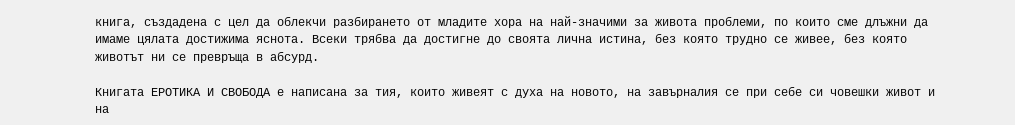книга, създадена с цел да облекчи разбирането от младите хора на най-значими за живота проблеми, по които сме длъжни да имаме цялата достижима яснота. Всеки трябва да достигне до своята лична истина, без която трудно се живее, без която животът ни се превръща в абсурд.

Книгата ЕРОТИКА И СВОБОДА е написана за тия, които живеят с духа на новото, на завърналия се при себе си човешки живот и на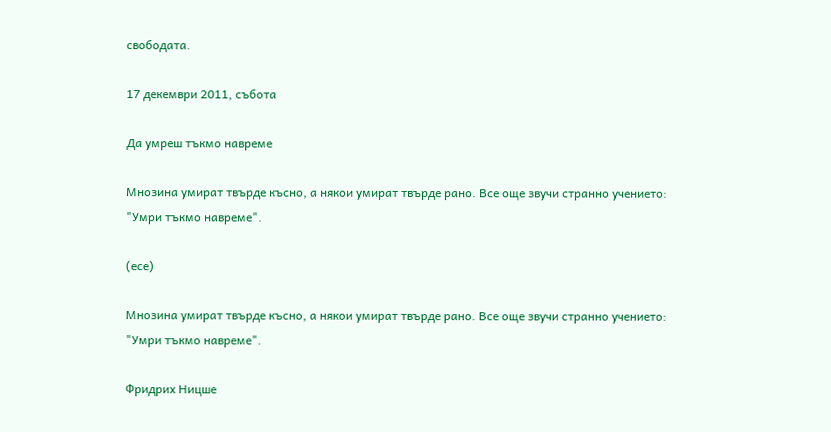свободата.

17 декември 2011, събота

Да умреш тъкмо навреме

Мнозина умират твърде късно, а някои умират твърде рано. Все още звучи странно учението: "Умри тъкмо навреме".

(есе)

Мнозина умират твърде късно, а някои умират твърде рано. Все още звучи странно учението: "Умри тъкмо навреме".

Фридрих Ницше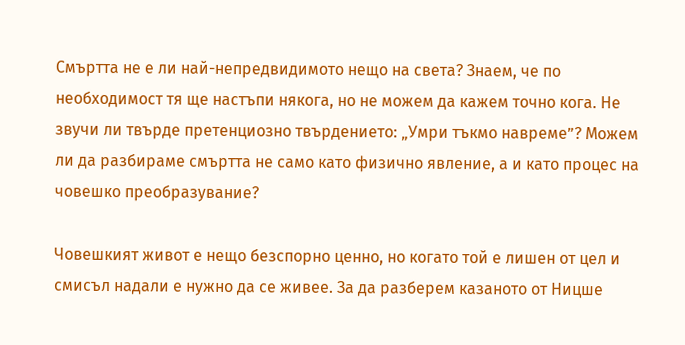Смъртта не е ли най-непредвидимото нещо на света? Знаем, че по необходимост тя ще настъпи някога, но не можем да кажем точно кога. Не звучи ли твърде претенциозно твърдението: „Умри тъкмо навреме”? Можем ли да разбираме смъртта не само като физично явление, а и като процес на човешко преобразувание?

Човешкият живот е нещо безспорно ценно, но когато той е лишен от цел и смисъл надали е нужно да се живее. За да разберем казаното от Ницше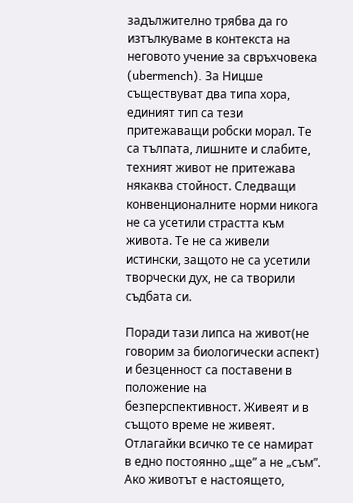задължително трябва да го изтълкуваме в контекста на неговото учение за свръхчовека (ubermench). За Ницше съществуват два типа хора, единият тип са тези притежаващи робски морал. Те са тълпата, лишните и слабите, техният живот не притежава някаква стойност. Следващи конвенционалните норми никога не са усетили страстта към живота. Те не са живели истински, защото не са усетили творчески дух, не са творили съдбата си.

Поради тази липса на живот(не говорим за биологически аспект) и безценност са поставени в положение на безперспективност. Живеят и в същото време не живеят. Отлагайки всичко те се намират в едно постоянно „ще” а не „съм”. Ако животът е настоящето,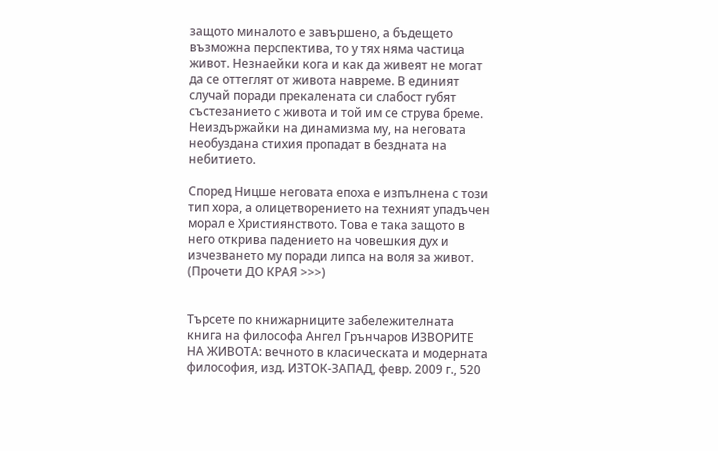защото миналото е завършено, а бъдещето възможна перспектива, то у тях няма частица живот. Незнаейки кога и как да живеят не могат да се оттеглят от живота навреме. В единият случай поради прекалената си слабост губят състезанието с живота и той им се струва бреме. Неиздържайки на динамизма му, на неговата необуздана стихия пропадат в бездната на небитието.

Според Ницше неговата епоха е изпълнена с този тип хора, а олицетворението на техният упадъчен морал е Християнството. Това е така защото в него открива падението на човешкия дух и изчезването му поради липса на воля за живот. (Прочети ДО КРАЯ >>>)


Търсете по книжарниците забележителната книга на философа Ангел Грънчаров ИЗВОРИТЕ НА ЖИВОТА: вечното в класическата и модерната философия, изд. ИЗТОК-ЗАПАД, февр. 2009 г., 520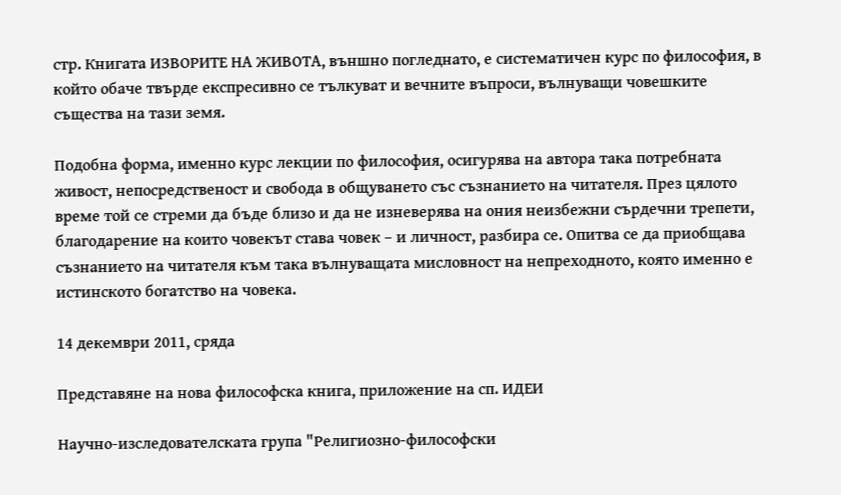стр. Книгата ИЗВОРИТЕ НА ЖИВОТА, външно погледнато, е систематичен курс по философия, в който обаче твърде експресивно се тълкуват и вечните въпроси, вълнуващи човешките същества на тази земя.

Подобна форма, именно курс лекции по философия, осигурява на автора така потребната живост, непосредственост и свобода в общуването със съзнанието на читателя. През цялото време той се стреми да бъде близо и да не изневерява на ония неизбежни сърдечни трепети, благодарение на които човекът става човек – и личност, разбира се. Опитва се да приобщава съзнанието на читателя към така вълнуващата мисловност на непреходното, която именно е истинското богатство на човека.

14 декември 2011, сряда

Представяне на нова философска книга, приложение на сп. ИДЕИ

Научно-изследователската група "Религиозно-философски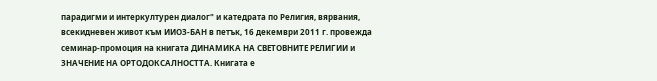парадигми и интеркултурен диалог" и катедрата по Религия, вярвания, всекидневен живот към ИИОЗ-БАН в петък, 16 декември 2011 г. провежда семинар-промоция на книгата ДИНАМИКА НА СВЕТОВНИТЕ РЕЛИГИИ и ЗНАЧЕНИЕ НА ОРТОДОКСАЛНОСТТА. Книгата е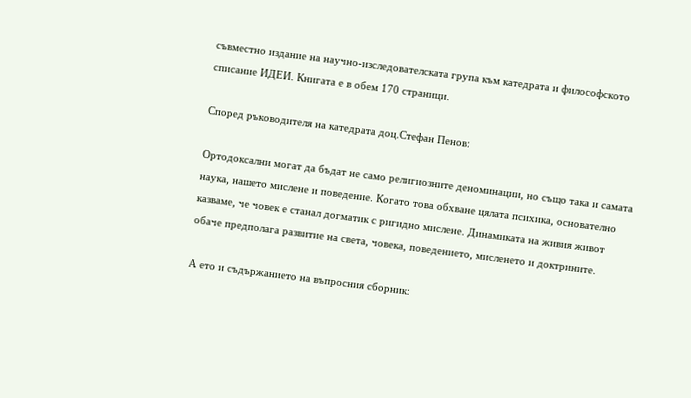съвместно издание на научно-изследователската група към катедрата и философското списание ИДЕИ. Книгата е в обем 170 страници.

Според ръководителя на катедрата доц.Стефан Пенов:

Ортодоксални могат да бъдат не само религиозните деноминации, но също така и самата наука, нашето мислене и поведение. Когато това обхване цялата психика, основателно казваме, че човек е станал догматик с ригидно мислене. Динамиката на живия живот обаче предполага развитие на света, човека, поведението, мисленето и доктрините.

А ето и съдържанието на въпросния сборник: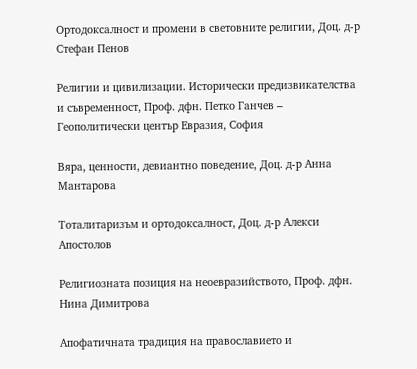Ортодоксалност и промени в световните религии, Доц. д-р Стефан Пенов

Религии и цивилизации. Исторически предизвикателства и съвременност, Проф. дфн. Петко Ганчев – Геополитически център Евразия, София

Вяра, ценности, девиантно поведение, Доц. д-р Анна Мантарова

Тоталитаризъм и ортодоксалност, Доц. д-р Алекси Апостолов

Религиозната позиция на неоевразийството, Проф. дфн. Нина Димитрова

Апофатичната традиция на православието и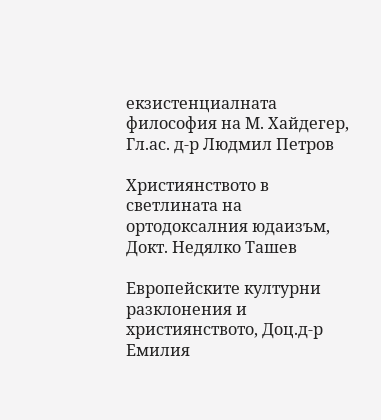екзистенциалната философия на М. Хайдегер, Гл.ас. д-р Людмил Петров

Християнството в светлината на ортодоксалния юдаизъм, Докт. Недялко Ташев

Европейските културни разклонения и християнството, Доц.д-р Емилия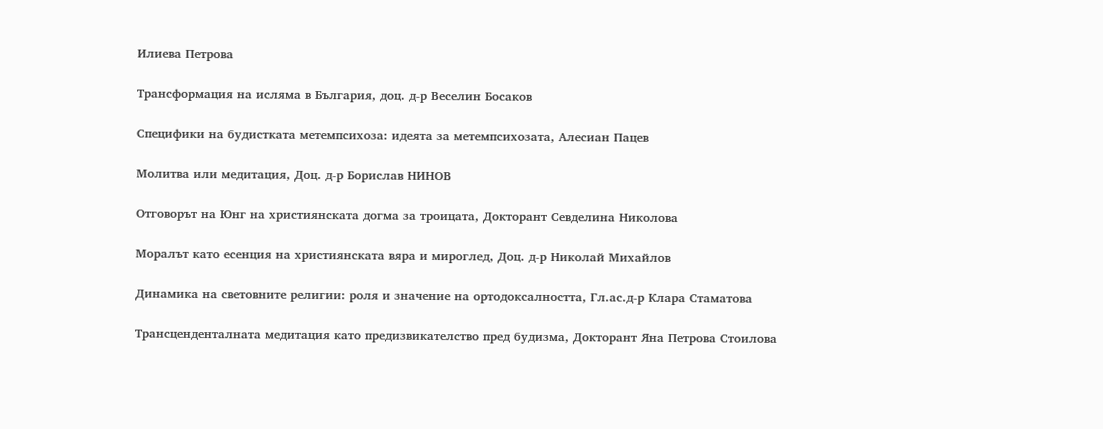Илиева Петрова

Трансформация на исляма в България, доц. д-р Веселин Босаков

Специфики на будистката метемпсихоза: идеята за метемпсихозата, Алесиан Пацев

Молитва или медитация, Доц. д-р Борислав НИНОВ

Отговорът на Юнг на християнската догма за троицата, Докторант Севделина Николова

Моралът като есенция на християнската вяра и мироглед, Доц. д-р Николай Михайлов

Динамика на световните религии: роля и значение на ортодоксалността, Гл.ас.д-р Клара Стаматова

Трансценденталната медитация като предизвикателство пред будизма, Докторант Яна Петрова Стоилова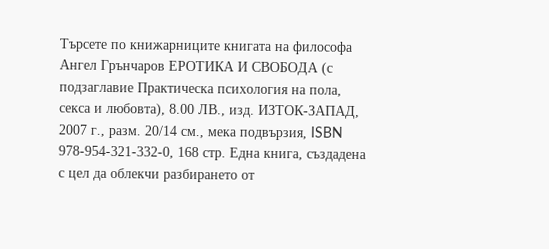Търсете по книжарниците книгата на философа Ангел Грънчаров ЕРОТИКА И СВОБОДА (с подзаглавие Практическа психология на пола, секса и любовта), 8.00 ЛВ., изд. ИЗТОК-ЗАПАД, 2007 г., разм. 20/14 см., мека подвързия, ISBN 978-954-321-332-0, 168 стр. Една книга, създадена с цел да облекчи разбирането от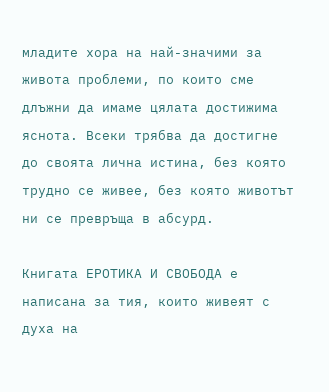младите хора на най-значими за живота проблеми, по които сме длъжни да имаме цялата достижима яснота. Всеки трябва да достигне до своята лична истина, без която трудно се живее, без която животът ни се превръща в абсурд.

Книгата ЕРОТИКА И СВОБОДА е написана за тия, които живеят с духа на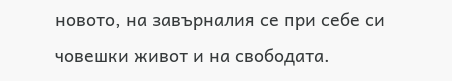новото, на завърналия се при себе си човешки живот и на свободата.